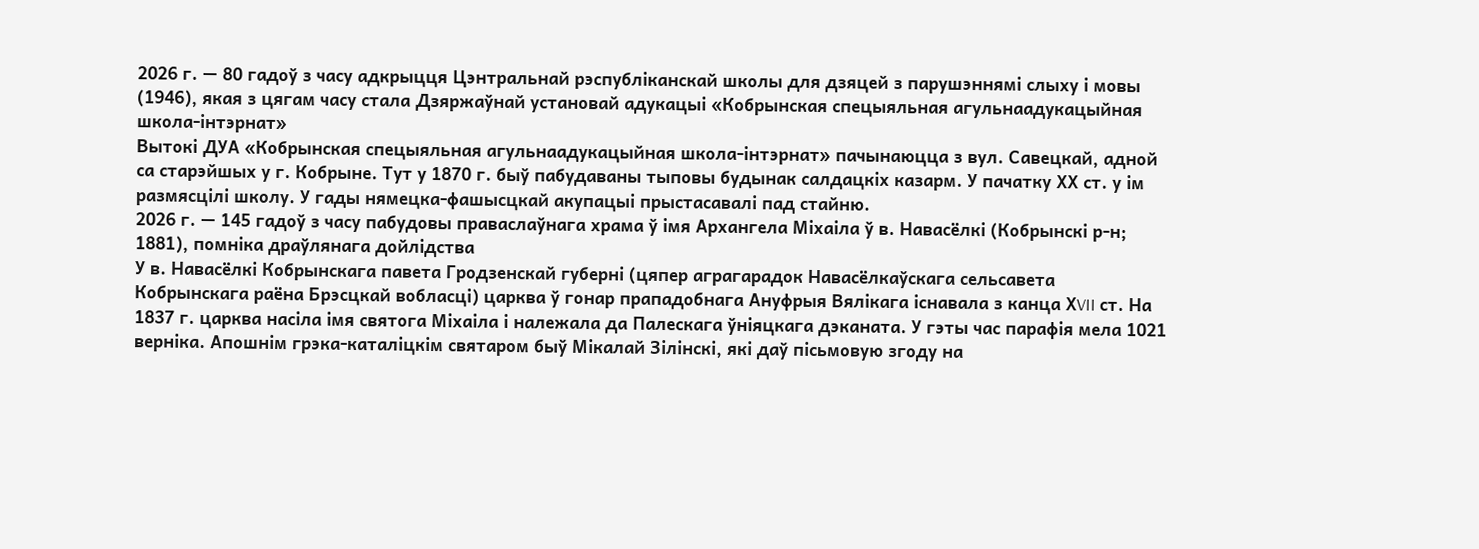2026 г. — 80 гадоў з часу адкрыцця Цэнтральнай рэспубліканскай школы для дзяцей з парушэннямі слыху і мовы (1946), якая з цягам часу стала Дзяржаўнай установай адукацыі «Кобрынская спецыяльная агульнаадукацыйная школа-інтэрнат»
Вытокі ДУА «Кобрынская спецыяльная агульнаадукацыйная школа-інтэрнат» пачынаюцца з вул. Савецкай, адной са старэйшых у г. Кобрыне. Тут у 1870 г. быў пабудаваны тыповы будынак салдацкіх казарм. У пачатку ХХ ст. у ім размясцілі школу. У гады нямецка-фашысцкай акупацыі прыстасавалі пад стайню.
2026 г. — 145 гадоў з часу пабудовы праваслаўнага храма ў імя Архангела Міхаіла ў в. Навасёлкі (Кобрынскі р-н; 1881), помніка драўлянага дойлідства
У в. Навасёлкі Кобрынскага павета Гродзенскай губерні (цяпер аграгарадок Навасёлкаўскага сельсавета Кобрынскага раёна Брэсцкай вобласці) царква ў гонар прападобнага Ануфрыя Вялікага існавала з канца ХVII ст. На 1837 г. царква насіла імя святога Міхаіла і належала да Палескага ўніяцкага дэканата. У гэты час парафія мела 1021 верніка. Апошнім грэка-каталіцкім святаром быў Мікалай Зілінскі, які даў пісьмовую згоду на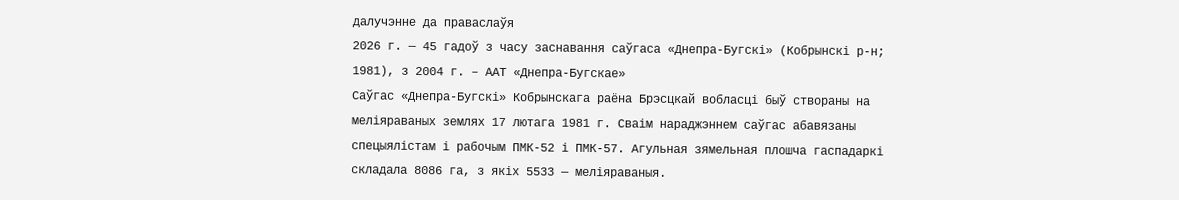далучэнне да праваслаўя
2026 г. — 45 гадоў з часу заснавання саўгаса «Днепра-Бугскі» (Кобрынскі р-н; 1981), з 2004 г. – ААТ «Днепра-Бугскае»
Саўгас «Днепра-Бугскі» Кобрынскага раёна Брэсцкай вобласці быў створаны на меліяраваных землях 17 лютага 1981 г. Сваім нараджэннем саўгас абавязаны спецыялістам і рабочым ПМК-52 і ПМК-57. Агульная зямельная плошча гаспадаркі складала 8086 га, з якіх 5533 — меліяраваныя.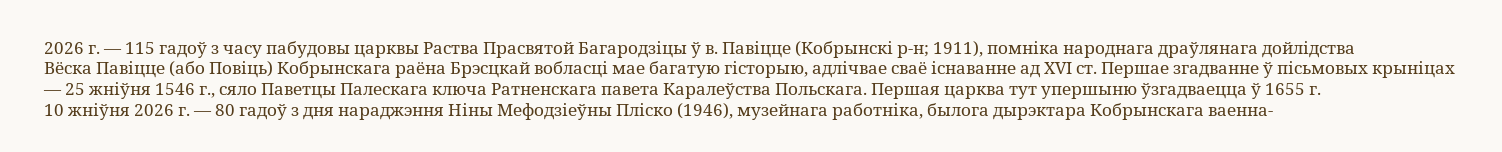2026 г. — 115 гадоў з часу пабудовы царквы Раства Прасвятой Багародзіцы ў в. Павіцце (Кобрынскі р-н; 1911), помніка народнага драўлянага дойлідства
Вёска Павіцце (або Повіць) Кобрынскага раёна Брэсцкай вобласці мае багатую гісторыю, адлічвае сваё існаванне ад ХVI ст. Першае згадванне ў пісьмовых крыніцах — 25 жніўня 1546 г., сяло Паветцы Палескага ключа Ратненскага павета Каралеўства Польскага. Першая царква тут упершыню ўзгадваецца ў 1655 г.
10 жніўня 2026 г. — 80 гадоў з дня нараджэння Ніны Мефодзіеўны Пліско (1946), музейнага работніка, былога дырэктара Кобрынскага ваенна-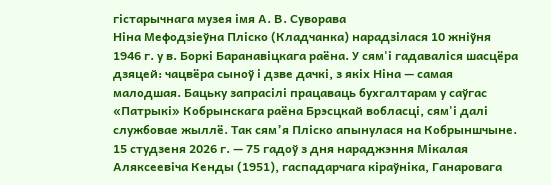гістарычнага музея імя А. В. Суворава
Ніна Мефодзіеўна Пліско (Кладчанка) нарадзілася 10 жніўня 1946 г. у в. Боркі Баранавіцкага раёна. У сям'і гадаваліся шасцёра дзяцей: чацвёра сыноў і дзве дачкі, з якіх Ніна — самая малодшая. Бацьку запрасілі працаваць бухгалтарам у саўгас «Патрыкі» Кобрынскага раёна Брэсцкай вобласці, сям'і далі службовае жыллё. Так сям’я Пліско апынулася на Кобрыншчыне.
15 студзеня 2026 г. — 75 гадоў з дня нараджэння Мікалая Аляксеевіча Кенды (1951), гаспадарчага кіраўніка, Ганаровага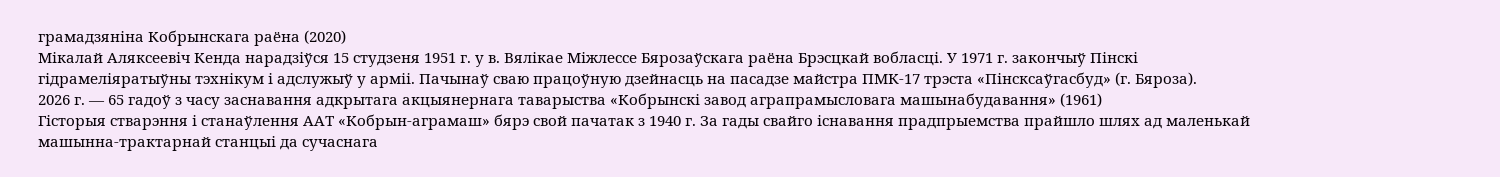грамадзяніна Кобрынскага раёна (2020)
Мікалай Аляксеевіч Кенда нарадзіўся 15 студзеня 1951 г. у в. Вялікае Міжлессе Бярозаўскага раёна Брэсцкай вобласці. У 1971 г. закончыў Пінскі гідрамеліяратыўны тэхнікум і адслужыў у арміі. Пачынаў сваю працоўную дзейнасць на пасадзе майстра ПМК-17 трэста «Пінсксаўгасбуд» (г. Бяроза).
2026 г. — 65 гадоў з часу заснавання адкрытага акцыянернага таварыства «Кобрынскі завод аграпрамысловага машынабудавання» (1961)
Гісторыя стварэння і станаўлення ААТ «Кобрын-аграмаш» бярэ свой пачатак з 1940 г. За гады свайго існавання прадпрыемства прайшло шлях ад маленькай машынна-трактарнай станцыі да сучаснага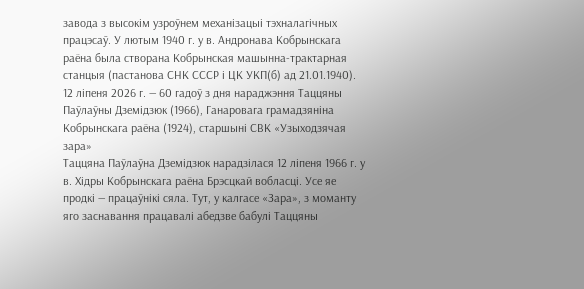завода з высокім узроўнем механізацыі тэхналагічных працэсаў. У лютым 1940 г. у в. Андронава Кобрынскага раёна была створана Кобрынская машынна-трактарная станцыя (пастанова СНК СССР і ЦК УКП(б) ад 21.01.1940).
12 ліпеня 2026 г. — 60 гадоў з дня нараджэння Таццяны Паўлаўны Дземідзюк (1966), Ганаровага грамадзяніна Кобрынскага раёна (1924), старшыні СВК «Узыходзячая зара»
Таццяна Паўлаўна Дземідзюк нарадзілася 12 ліпеня 1966 г. у в. Хідры Кобрынскага раёна Брэсцкай вобласці. Усе яе продкі — працаўнікі сяла. Тут, у калгасе «Зара», з моманту яго заснавання працавалі абедзве бабулі Таццяны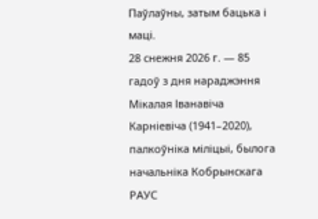Паўлаўны, затым бацька і маці.
28 снежня 2026 г. — 85 гадоў з дня нараджэння Мікалая Іванавіча Карніевіча (1941–2020), палкоўніка міліцыі, былога начальніка Кобрынскага РАУС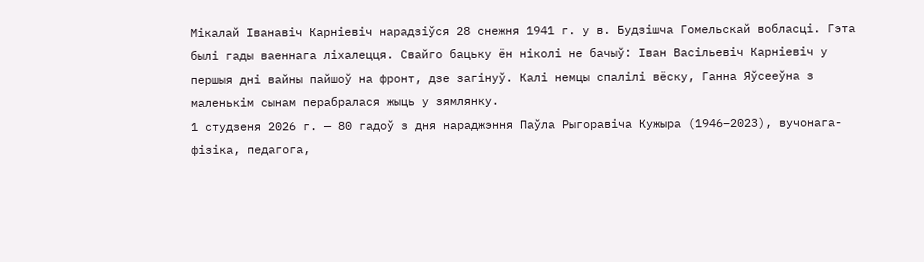Мікалай Іванавіч Карніевіч нарадзіўся 28 снежня 1941 г. у в. Будзішча Гомельскай вобласці. Гэта былі гады ваеннага ліхалецця. Свайго бацьку ён ніколі не бачыў: Іван Васільевіч Карніевіч у першыя дні вайны пайшоў на фронт, дзе загінуў. Калі немцы спалілі вёску, Ганна Яўсееўна з маленькім сынам перабралася жыць у зямлянку.
1 студзеня 2026 г. — 80 гадоў з дня нараджэння Паўла Рыгоравіча Кужыра (1946–2023), вучонага-фізіка, педагога,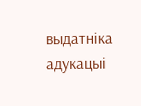выдатніка адукацыі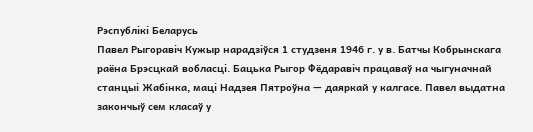Рэспублікі Беларусь
Павел Рыгоравіч Кужыр нарадзіўся 1 студзеня 1946 г. у в. Батчы Кобрынскага раёна Брэсцкай вобласці. Бацька Рыгор Фёдаравіч працаваў на чыгуначнай станцыі Жабінка, маці Надзея Пятроўна — даяркай у калгасе. Павел выдатна закончыў сем класаў у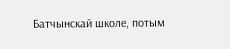Батчынскай школе, потым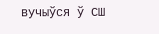вучыўся ў СШ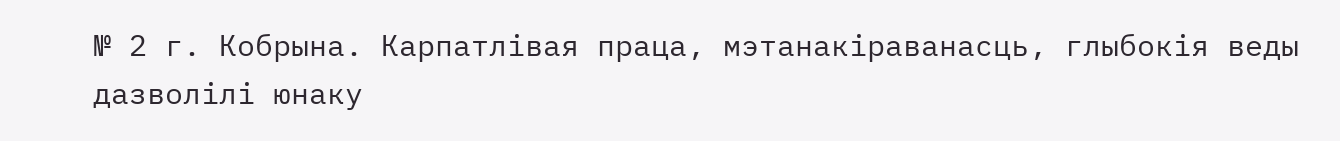№ 2 г. Кобрына. Карпатлівая праца, мэтанакіраванасць, глыбокія веды дазволілі юнаку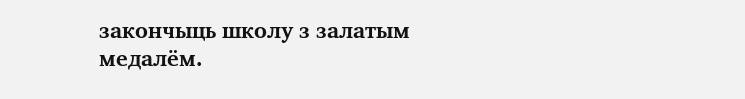закончыць школу з залатым медалём.